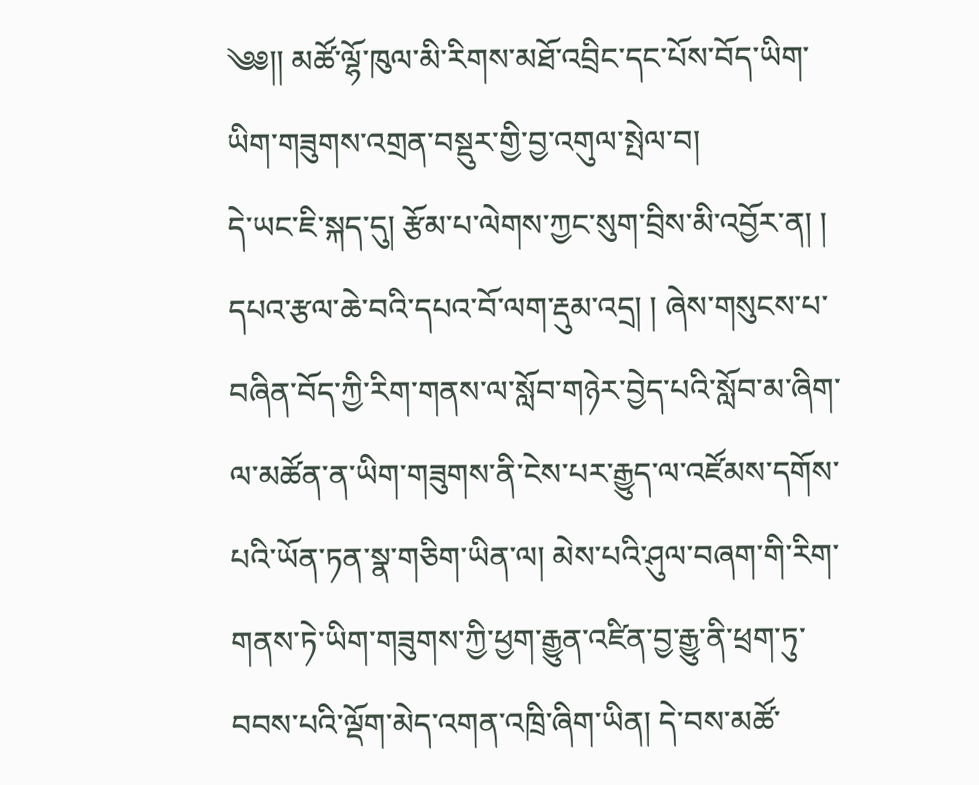༄༅།། མཚོ་ལྷོ་ཁུལ་མི་རིགས་མཐོ་འབྲིང་དང་པོས་བོད་ཡིག་ཡིག་གཟུགས་འགྲན་བསྡུར་གྱི་བྱ་འགུལ་སྤེལ་བ།
དེ་ཡང་ཇི་སྐད་དུ། རྩོམ་པ་ལེགས་ཀྱང་སུག་བྲིས་མི་འབྱོར་ན། ། དཔའ་རྩལ་ཆེ་བའི་དཔའ་བོ་ལག་རྡུམ་འདྲ། ། ཞེས་གསུངས་པ་བཞིན་བོད་ཀྱི་རིག་གནས་ལ་སློབ་གཉེར་བྱེད་པའི་སློབ་མ་ཞིག་ལ་མཚོན་ན་ཡིག་གཟུགས་ནི་ངེས་པར་རྒྱུད་ལ་འཛོམས་དགོས་པའི་ཡོན་ཏན་སྣ་གཅིག་ཡིན་ལ། མེས་པའི་ཤུལ་བཞག་གི་རིག་གནས་ཏེ་ཡིག་གཟུགས་ཀྱི་ཕྱག་རྒྱུན་འཛིན་བྱ་རྒྱུ་ནི་ཕྲག་ཏུ་བབས་པའི་ལྡོག་མེད་འགན་འཁྲི་ཞིག་ཡིན། དེ་བས་མཚོ་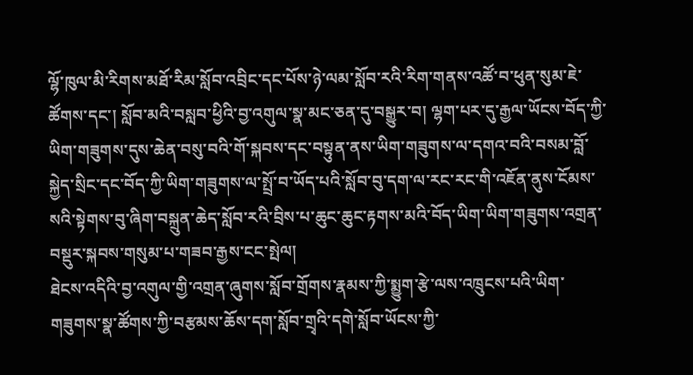ལྷོ་ཁུལ་མི་རིགས་མཐོ་རིམ་སློབ་འབྲིང་དང་པོས་ཉེ་ལམ་སློབ་རའི་རིག་གནས་འཚོ་བ་ཕུན་སུམ་ཇེ་ཚོགས་དང་། སློབ་མའི་བསླབ་ཕྱིའི་བྱ་འགུལ་སྣ་མང་ཅན་དུ་བསྒྱུར་བ། ལྷག་པར་དུ་རྒྱལ་ཡོངས་བོད་ཀྱི་ཡིག་གཟུགས་དུས་ཆེན་བསུ་བའི་གོ་སྐབས་དང་བསྟུན་ནས་ཡིག་གཟུགས་ལ་དགའ་བའི་བསམ་བློ་སྐྱེད་སྲིང་དང་བོད་ཀྱི་ཡིག་གཟུགས་ལ་སྤྲོ་བ་ཡོད་པའི་སློབ་བུ་དག་ལ་རང་རང་གི་འཇོན་ནུས་ངོམས་སའི་སྟེགས་བུ་ཞིག་བསྐྲུན་ཆེད་སློབ་རའི་བྲིས་པ་ཆུང་ཆུང་རྟགས་མའི་བོད་ཡིག་ཡིག་གཟུགས་འགྲན་བསྡུར་སྐབས་གསུམ་པ་གཟབ་རྒྱས་ངང་སྤེལ།
ཐེངས་འདིའི་བྱ་འགུལ་གྱི་འགྲན་ཞུགས་སློབ་གྲོགས་རྣམས་ཀྱི་སྨྱུག་རྩེ་ལས་འཁྲུངས་པའི་ཡིག་གཟུགས་སྣ་ཚོགས་ཀྱི་བརྩམས་ཆོས་དག་སློབ་གྲྭའི་དགེ་སློབ་ཡོངས་ཀྱི་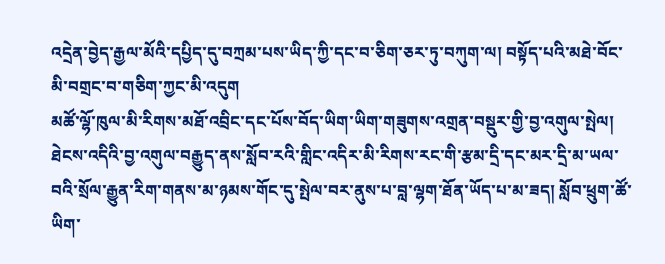འདྲེན་བྱེད་རྒྱལ་མོའི་དཔྱིད་དུ་བཀྲམ་པས་ཡིད་ཀྱི་དང་བ་ཅིག་ཅར་ཏུ་བཀུག་ལ། བསྟོད་པའི་མཐེ་བོང་མི་བགྲང་བ་གཅིག་ཀྱང་མི་འདུག
མཚོ་ལྷོ་ཁུལ་མི་རིགས་མཐོ་འབྲིང་དང་པོས་བོད་ཡིག་ཡིག་གཟུགས་འགྲན་བསྡུར་གྱི་བྱ་འགུལ་སྤེལ།
ཐེངས་འདིའི་བྱ་འགུལ་བརྒྱུད་ནས་སློབ་རའི་གླིང་འདིར་མི་རིགས་རང་གི་རྩམ་དྲི་དང་མར་དྲི་མ་ཡལ་བའི་སྲོལ་རྒྱུན་རིག་གནས་མ་ཉམས་གོང་དུ་སྤེལ་བར་ནུས་པ་བླ་ལྷག་ཐོན་ཡོད་པ་མ་ཟད། སློབ་ཕྲུག་ཚོ་ཡིག་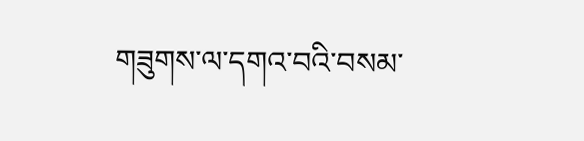གཟུགས་ལ་དགའ་བའི་བསམ་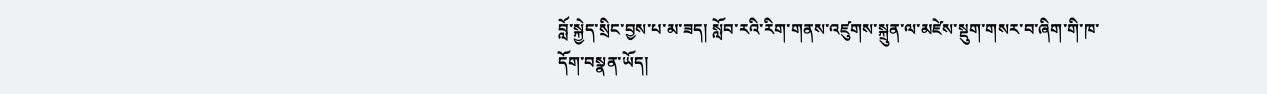བློ་སྐྱེད་སྲིང་བྱས་པ་མ་ཟད། སློབ་རའི་རིག་གནས་འཛུགས་སྐྲུན་ལ་མཛེས་སྡུག་གསར་བ་ཞིག་གི་ཁ་དོག་བསྣན་ཡོད།